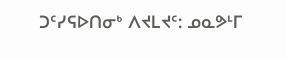ᑐᑦᓯᕋᐅᑎᓂᒃ ᐱᔪᒪᔪᑦ: ᓄᓇᕗᒻᒥ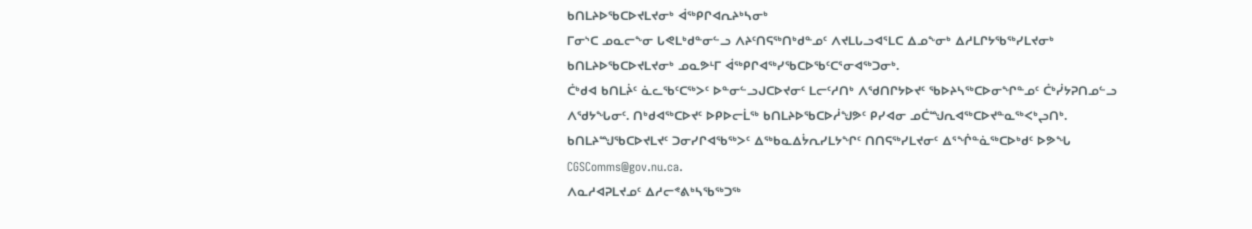ᑲᑎᒪᔨᐅᖃᑕᐅᔪᒪᔪᓂᒃ ᐋᖅᑭᒋᐊᕆᔨᒃᓴᓂᒃ
ᒥᓂᔅᑕ ᓄᓇᓕᖕᓂ ᒐᕙᒪᒃᑯᓐᓂᓪᓗ ᐱᔨᑦᑎᕋᖅᑎᒃᑯᓐᓄᑦ ᐱᔪᒪᒐᓗᐊᕐᒪᑕ ᐃᓄᖕᓂᒃ ᐃᓱᒪᒋᔭᖃᖅᓯᒪᔪᓂᒃ ᑲᑎᒪᔨᐅᖃᑕᐅᔪᒪᔪᓂᒃ ᓄᓇᕗᒻᒥ ᐋᖅᑭᒋᐊᖅᓯᖃᑕᐅᖃᑦᑕᕐᓂᐊᖅᑐᓂᒃ.
ᑖᒃᑯᐊ ᑲᑎᒪᔩᑦ ᓈᓚᖃᑦᑕᖅᐳᑦ ᐅᓐᓂᓪᓗᒍᑕᐅᔪᓂᑦ ᒪᓕᑦᓱᑎᒃ ᐱᖁᑎᒋᔭᐅᔪᑦ ᖃᐅᔨᓴᖅᑕᐅᓂᖏᓐᓄᑦ ᑖᒃᓰᔭᕈᑎᓄᓪᓗ ᐱᖁᔭᖓᓂᑦ. ᑎᒃᑯᐊᖅᑕᐅᔪᑦ ᐅᑭᐅᓕᒫᖅ ᑲᑎᒪᔨᐅᖃᑕᐅᓲᖑᕗᑦ ᑭᓯᐊᓂ ᓄᑖᙳᕆᐊᖅᑕᐅᔪᓐᓇᖅᐸᒃᖢᑎᒃ.
ᑲᑎᒪᔨᙳᖃᑕᐅᔪᒪᔪᑦ ᑐᓂᓯᒋᐊᖃᖅᐳᑦ ᐃᖅᑲᓇᐃᔮᕆᓯᒪᔭᖏᑦ ᑎᑎᕋᖅᓯᒪᔪᓂᑦ ᐃᕐᖐᓐᓈᖅᑕᐅᒃᑯᑦ ᐅᕗᖓ CGSComms@gov.nu.ca.
ᐱᓇᓱᐊᕈᒪᔪᓄᑦ ᐃᓱᓕᕝᕕᒃᓴᖃᖅᑐᖅ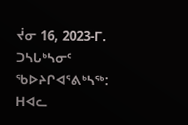ᔫᓂ 16, 2023-ᒥ.
ᑐᓴᒐᒃᓴᓂᑦ ᖃᐅᔨᒋᐊᕐᕕᒃᓴᖅ:
ᕼᐊᓚ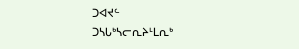ᑐᐊᔪᓪ
ᑐᓴᒐᒃᓴᓕᕆᔨᒻᒪᕆᒃ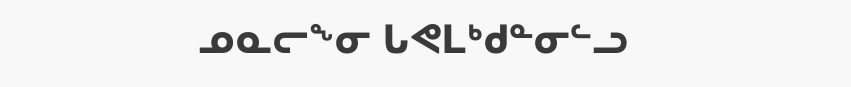ᓄᓇᓕᖕᓂ ᒐᕙᒪᒃᑯᓐᓂᓪᓗ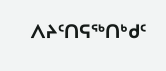ᐱᔨᑦᑎᕋᖅᑎᒃᑯᑦ